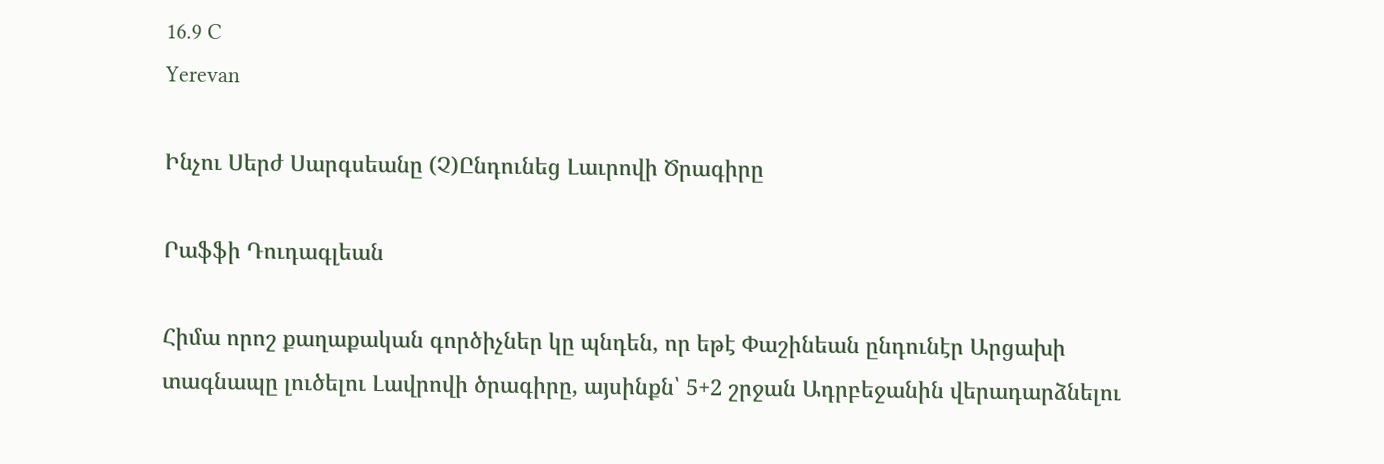16.9 C
Yerevan

Ինչու Սերժ Սարգսեանը (Չ)Ընդունեց Լաւրովի Ծրագիրը

Րաֆֆի Դուդագլեան

Հիմա որոշ քաղաքական գործիչներ կը պնդեն, որ եթէ Փաշինեան ընդունէր Արցախի տագնապը լուծելու Լավրովի ծրագիրը, այսինքն՝ 5+2 շրջան Ադրբեջանին վերադարձնելու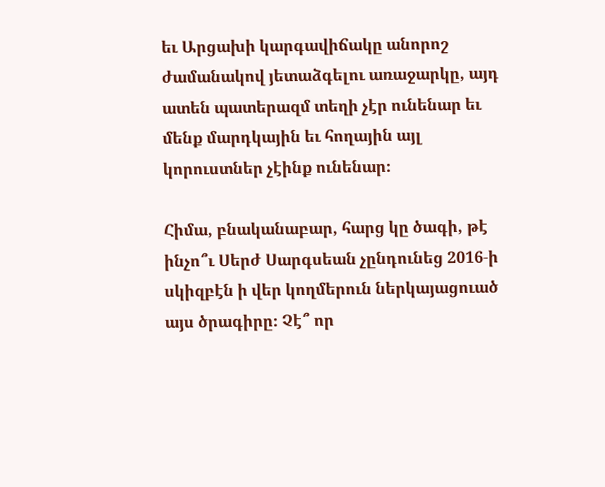եւ Արցախի կարգավիճակը անորոշ ժամանակով յետաձգելու առաջարկը, այդ ատեն պատերազմ տեղի չէր ունենար եւ մենք մարդկային եւ հողային այլ կորուստներ չէինք ունենար։

Հիմա, բնականաբար, հարց կը ծագի, թէ ինչո՞ւ Սերժ Սարգսեան չընդունեց 2016‑ի սկիզբէն ի վեր կողմերուն ներկայացուած այս ծրագիրը։ Չէ՞ որ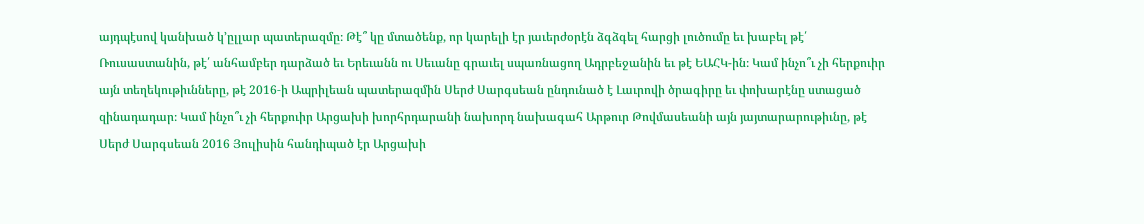այդպէսով կանխած կ՚ըլլար պատերազմը։ Թէ՞ կը մտածենք, որ կարելի էր յաւերժօրէն ձգձգել հարցի լուծումը եւ խաբել թէ՛ Ռուսաստանին, թէ՛ անհամբեր դարձած եւ Երեւանն ու Սեւանը գրաւել սպառնացող Ադրբեջանին եւ թէ ԵԱՀԿ-ին։ Կամ ինչո՞ւ չի հերքուիր այն տեղեկութիւնները, թէ 2016‑ի Ապրիլեան պատերազմին Սերժ Սարգսեան ընդունած է Լաւրովի ծրագիրը եւ փոխարէնը ստացած զինադադար։ Կամ ինչո՞ւ չի հերքուիր Արցախի խորհրդարանի նախորդ նախագահ Արթուր Թովմասեանի այն յայտարարութիւնը, թէ Սերժ Սարգսեան 2016 Յուլիսին հանդիպած էր Արցախի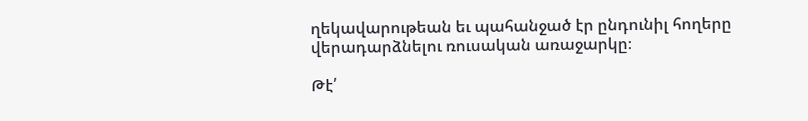ղեկավարութեան եւ պահանջած էր ընդունիլ հողերը վերադարձնելու ռուսական առաջարկը։

Թէ՛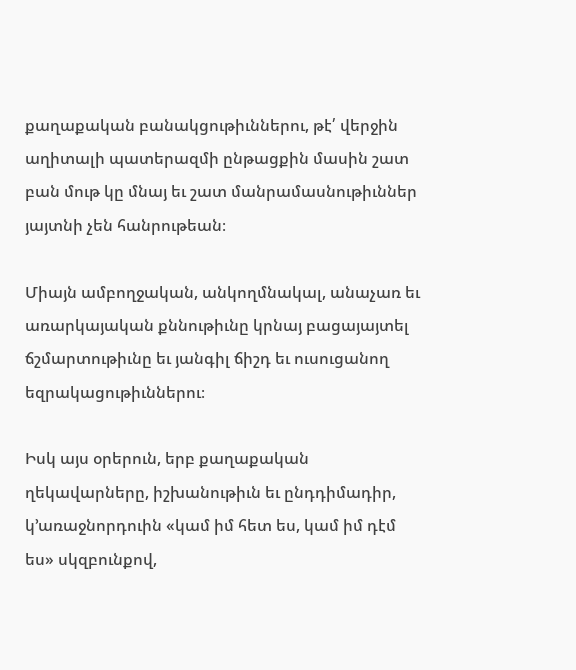քաղաքական բանակցութիւններու, թէ՛ վերջին աղիտալի պատերազմի ընթացքին մասին շատ բան մութ կը մնայ եւ շատ մանրամասնութիւններ յայտնի չեն հանրութեան։

Միայն ամբողջական, անկողմնակալ, անաչառ եւ առարկայական քննութիւնը կրնայ բացայայտել ճշմարտութիւնը եւ յանգիլ ճիշդ եւ ուսուցանող եզրակացութիւններու։

Իսկ այս օրերուն, երբ քաղաքական ղեկավարները, իշխանութիւն եւ ընդդիմադիր, կ՚առաջնորդուին «կամ իմ հետ ես, կամ իմ դէմ ես» սկզբունքով,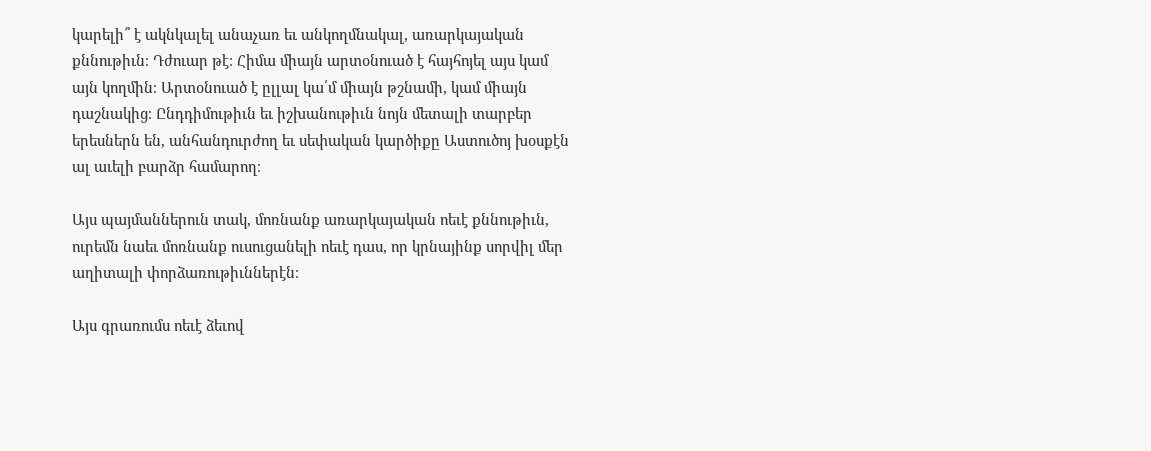կարելի՞ է ակնկալել անաչառ եւ անկողմնակալ, առարկայական քննութիւն։ Դժուար թէ։ Հիմա միայն արտօնուած է հայհոյել այս կամ այն կողմին։ Արտօնուած է ըլլալ կա՛մ միայն թշնամի, կամ միայն դաշնակից։ Ընդդիմութիւն եւ իշխանութիւն նոյն մետալի տարբեր երեսներն են, անհանդուրժող եւ սեփական կարծիքը Աստուծոյ խօսքէն ալ աւելի բարձր համարող։

Այս պայմաններուն տակ, մոռնանք առարկայական ոեւէ քննութիւն, ուրեմն նաեւ մոռնանք ուսուցանելի ոեւէ դաս, որ կրնայինք սորվիլ մեր աղիտալի փորձառութիւններէն։

Այս գրառումս ոեւէ ձեւով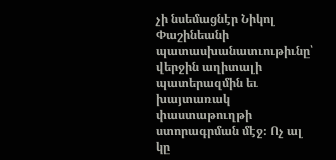չի նսեմացնէր Նիկոլ Փաշինեանի պատասխանատւութիւնը՝ վերջին աղիտալի պատերազմին եւ խայտառակ փաստաթուղթի ստորագրման մէջ։ Ոչ ալ կը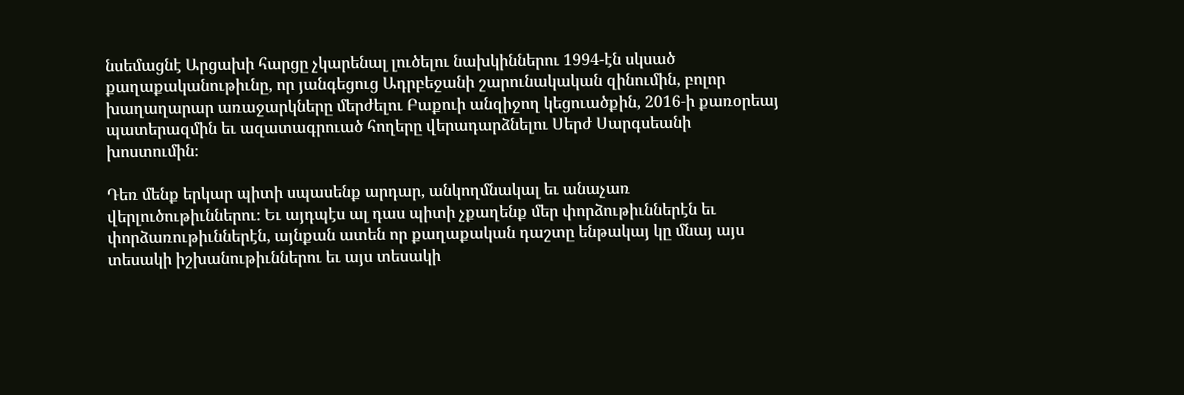նսեմացնէ Արցախի հարցը չկարենալ լուծելու նախկիններու 1994-էն սկսած քաղաքականութիւնը, որ յանգեցուց Ադրբեջանի շարունակական զինումին, բոլոր խաղաղարար առաջարկները մերժելու Բաքուի անզիջող կեցուածքին, 2016‑ի քառօրեայ պատերազմին եւ ազատագրուած հողերը վերադարձնելու Սերժ Սարգսեանի խոստումին։

Դեռ մենք երկար պիտի սպասենք արդար, անկողմնակալ եւ անաչառ վերլուծութիւններու։ Եւ այդպէս ալ դաս պիտի չքաղենք մեր փորձութիւններէն եւ փորձառութիւններէն, այնքան ատեն որ քաղաքական դաշտը ենթակայ կը մնայ այս տեսակի իշխանութիւններու եւ այս տեսակի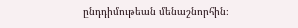ընդդիմութեան մենաշնորհին։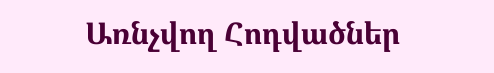Առնչվող Հոդվածներ